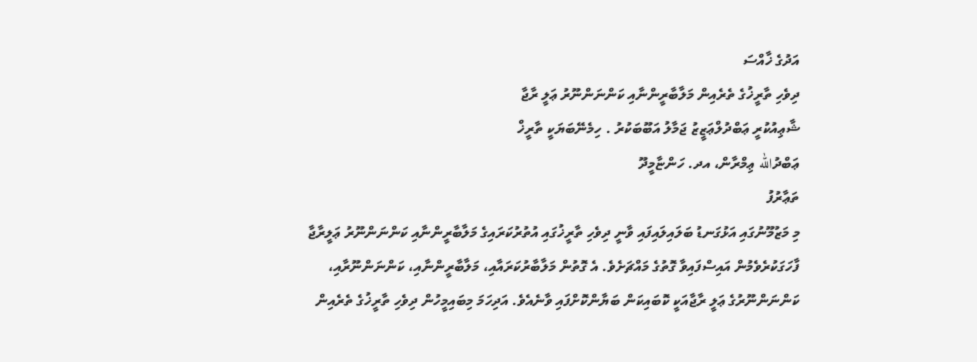އަދުގެ ޚާއްސަ
ދިވެހި ތާރީޚުގެ ތެރެއިން މަލާބާރީންނާއި ކަންނަންނޫރު ޢަލީ ރާޖާ
ޝާޢިއުކުރީ ޢަބްދުލްޢަޒީޒު ޖަމާލު އަބޫބަކުރު . ހިމެނޭބަޔަކީ ތާރީޚް
ޢަބްދުالله ޢިމްރާން، އދ. ހަންޏާމީދޫ
ތަޢާރުފު
މި މަޒުމޫނުގައި އަޅުގަނޑު ބަލައިލައިފައި ވާނީ ދިވެހި ތާރީޚުގައި އުތުރުކަރައިގެ މަލާބާރީންނާއި ކަންނަންނޫރު ޢަލީރާޖާ ފާހަގަކުރެވެމުން އައިސްފައިވާ ގޮތުގެ މައްޗަށެވެ. އެ ގޮތުން މަލާބާރުކަރައާއި، މަލާބާރީންނާއި، ކަންނަންނޫރާއި، ކަންނަންނޫރުގެ ޢަލީ ރާޖާއަކީ ކޮބައިކަން ބަޔާންކޮށްފައި ވާނެއެވެ. އަދިހަމަ މިބައިމީހުން ދިވެހި ތާރީޚުގެ ތެރެއިން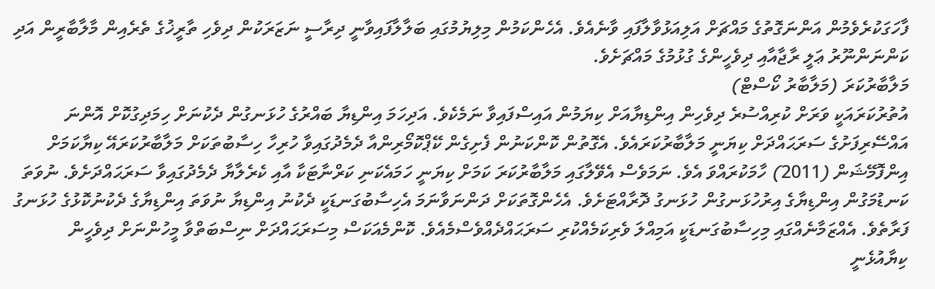ފާހަގަކުރެވެމުން އަންނަގޮތުގެ މައްޗަށް އަލިއަޅުވާލާފައި ވާނެއެވެ. އެހެންކަމުން މިލިޔުމުގައި ބަލާލާފައިވާނީ ދިރާސީ ނަޒަރަކުން ދިވެހި ތާރީޚުގެ ތެރެއިން މާލާބާރީން އަދި ކަންނަންނޫރު ޢަލީ ރާޖާއާއި ދިވެހީންގެ ގުޅުމުގެ މައްޗަށެވެ.
މަލާބާރުކަރަ (މަލާބާރު ކޯސްޓް)
އުތުރުކަރައަކީ ވަރަށް ކުރިއްސުރެ ދިވެހިން އިންޑިޔާއަށް ކިޔަމުން އައިސްފައިވާ ނަމެކެވެ. އަދިހަމަ އިންޑިޔާ ބައްރުގެ ހުޅަނގުން ދެކުނަށް ހިމަދިގުކޮށް އޮންނަ އައްސޭރިފަށުގެ ސަރަޙައްދަށް ކިޔަނީ މަލާބާރުކަރައެވެ. އެގޮތުން ކޮންކަނުން ފެށިގެން ކޭޕްކޮމޯރިންއާ ދެމެދުގައިވާ ހުރިހާ ހިސާބުތަކަށް މަލާބާރުކަރައޭ ކިޔާކަމަށް އިންފޮމޭޝަން (2011) ހާމަކުރައްވަ އެވެ. ނަމަވެސް އެވޭލާގައި މަލާބާރުކަރަ ކަމަށް ކިޔަނީ ހަމައެކަނި ކަރްނާޓަކާ އާއި ކެރެލާޔާ ދެމެދުގައިވާ ސަރަޙައްދަށެވެ. ނުވަތަ ކަނޑުމަގުން އިންޑިޔާގެ އިރުހުޅަނގުން ހުޅަނގު ދޮރާއްޓަށެވެ. އެހެންގޮތަކަށް ދަންނަވާނަމަ އެހިސާބުގަނޑަކީ ދެކުނު އިންޑިޔާ ނުވަތަ އިންޑިޔާގެ ދެކުނުކޮޅުގެ ހުޅަނގު ފަރާތެވެ. އެއްޒަމާނެއްގައި މިހިސާބުގަނޑަކީ އަމިއްލަ ވެރިކަމެއްކުރި ސަރަޙައްދެއްވެސްމެއެވެ. ކޮންމެއަކަސް މިސަރަޙައްދަށް ނިސްބަތްވާ މީހުންނަށް ދިވެހީން ކިޔާއުޅެނީ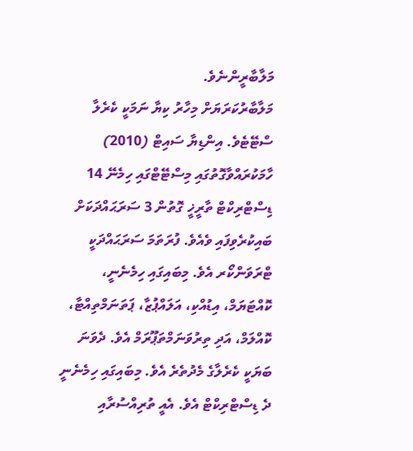މަލާބާރީންނެވެ.
މަލާބާރުކަރަޔަށް މިހާރު ކިޔާ ނަމަކީ ކެރެލާ ސްޓޭޓެވެ. އިންޑިޔާ ސައިޓް (2010) ހާމަކުރައްވާގޮތުގައި މިސްޓޭޓްގައި ހިމެނޭ 14 ޑިސްޓްރިކްޓް ތާރީޚީ ގޮތުން 3 ސަރަޙައްދަކަށް ބައިކުރެވިފައި ވެއެވެ. ފުރަތަމަ ސަރަޙައްދަކީ ޓްރަވަންކޯރ އެވެ. މިބައިގައި ހިމެނެނީ، ކޮއްޓަޔަމް، އިޑުއްކި، އަލައްޕުޒާ، ޕަތަނަމްތިއްޓާ، ކޮއްލަމް، އަދި ތިރުވަނަމްތަޕޫރަމް އެވެ. ދެވަނަ ބަޔަކީ ކެރެލާގެ މެދުތެރެ އެވެ. މިބައިގައި ހިމެނެނީ ދެ ޑިސްޓްރިކްޓް އެވެ. އެއީ ތުރިއްސުރާއި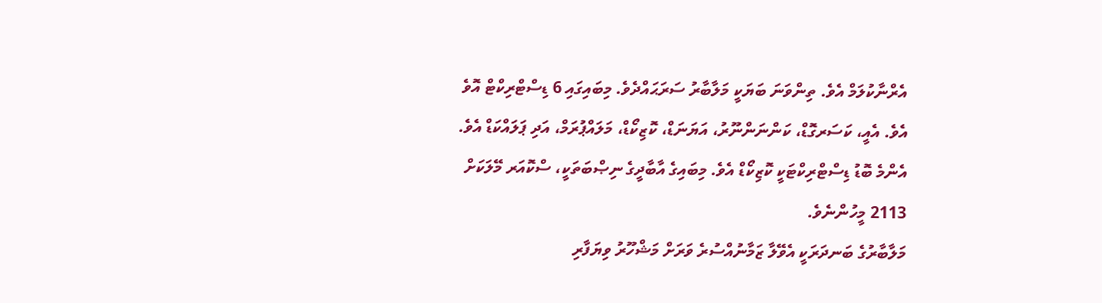އެރްނާކުލަމް އެވެ. ތިންވަނަ ބަޔަކީ މަލާބާރު ސަރަޙައްދެވެ. މިބައިގައި 6 ޑިސްޓްރިކްޓް އޮވެ އެވެ. އެއީ، ކަސަރގޮޑް، ކަންނަންނޫރު، އަޔަނަޑް، ކޮޒިކޯޑް، މަލައްޕުރަމް، އަދި ޕަލައްކަޑް އެވެ. އެންމެ ބޮޑު ޑިސްޓްރިކްޓަކީ ކޮޒިކޯޑް އެވެ. މިބައިގެ އާބާދީގެ ނިޞްބަތަކީ، ސްކޮއަރ މޭލަކަށް 2113 މީހުންނެވެ.
މަލާބާރުގެ ބަނދަރަކީ އެވޭލާ ޒަމާނުއްސުރެ ވަރަށް މަޝްހޫރު ވިޔަފާރި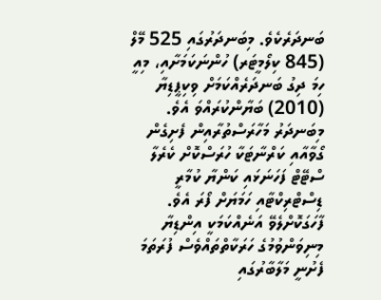ބަނދަރެކެވެ. މިބަނދަރުގައި 525 މޭލް (845 ކިލޯމީޓަރ) ހުންނަކަމަށާއި، މިއީ ހިމަ ދިގު ބަނދަރެއްކަމަށް ވިކިޕީޑިޔާ (2010) ބަޔާންކުރައްވަ އެވެ. މިބަނދަރު މަހާރަސްތުރާއިން ފެށިގެން ގޯވާއާއި ކަރްނާޓަކާ ހުރަސްކޮށް ކެރެލާ ސްޓޭޓް ފަހަނަޅައި ކަންޔާ ކުމާރީ ޑިސްޓްރިކްޓާއި ހަމަޔަށް ފޯރަ އެވެ. ފާހަގަކޮށްލެވޭ އަނެއްކަމަކީ އިންޑިޔާ މިނިވަންވުމުގެ ހަރަކާތްތައްވެސް ފުރަތަމަ ފެށުނީ މަލާބާރުގައި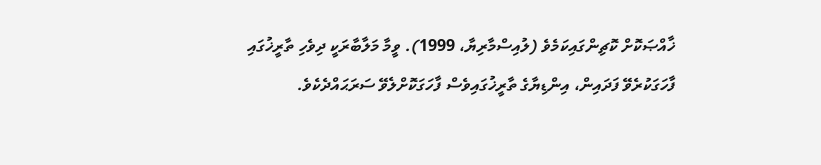ޚާއްޞަކޮށް ކޮޗިންގައިކަމެވެ (ލުއިސްމާރިޔާ، 1999). ވީމާ މަލާބާރަކީ ދިވެހި ތާރީޚުގައި ފާހަގަކުރެވޭ ފަދައިން، އިންޑިޔާގެ ތާރީޚުގައިވެސް ފާހަގަކޮށްލެވޭ ސަރަޙައްދެކެވެ.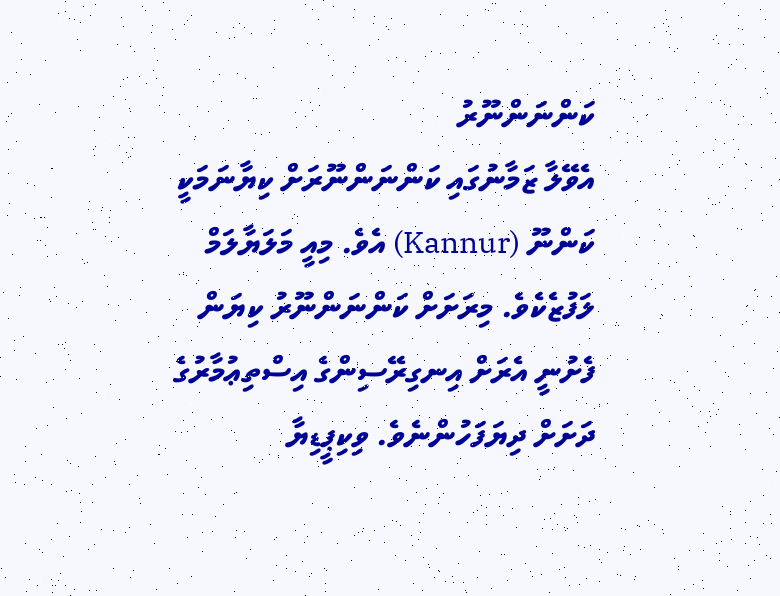ކަންނަންނޫރު
އެވޭލާ ޒަމާނުގައި ކަންނަންނޫރަށް ކިޔާނަމަކީ ކަންނޫ (Kannur) އެވެ. މިއީ މަލަޔާލަމް ލަފުޒެކެވެ. މިރަށަށް ކަންނަންނޫރު ކިޔަން ފެށުނީ އެރަށް އިނގިރޭސިންގެ އިސްތިޢުމާރުގެ ދަށަށް ދިޔަފަހުންނެވެ. ވިކިޕީޑިޔާ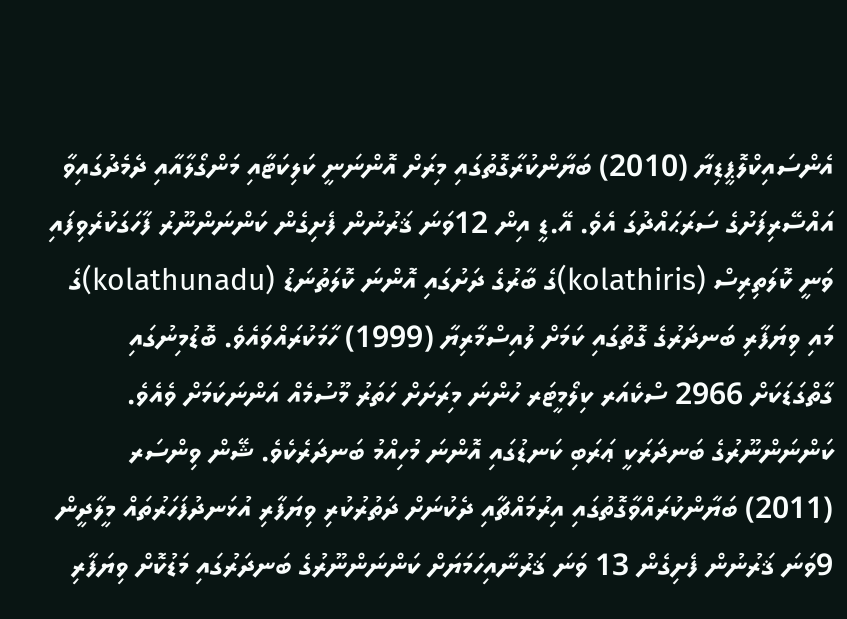އެންސައިކްލޮޕީޑިޔާ (2010) ބަޔާންކުރާގޮތުގައި މިރަށް އޮންނަނީ ކަލިކަޓާއި މަންގޯލާއާއި ދެމެދުގައިވާ އައްސޭރިފަށުގެ ސަރަޙައްދުގަ އެވެ. އޭ.ޑީ އިން 12ވަނަ ޤަރުނުން ފެށިގެން ކަންނަންނޫރު ފާހަގަކުރެވިފައި ވަނީ ކޮލަތިރިސް (kolathiris)ގެ ބާރުގެ ދަށުގައި އޮންނަ ކޮލަތުނަޑު (kolathunadu)ގެ މައި ވިޔަފާރި ބަނދަރުގެ ގޮތުގައި ކަމަށް ލުއިސްމާރިޔާ (1999) ހާމަކުރައްވައެވެ. ބޮޑުމިނުގައި ގާތްގަޑަކަށް 2966 ސްކެއަރ ކިލޯމީޓަރ ހުންނަ މިރަށަށް ހަތަރު މޫސުމެއް އަންނަކަމަށް ވެއެވެ.
ކަންނަންނޫރުގެ ބަނދަރަކީ ޢަރަބި ކަނޑުގައި އޮންނަ މުހިއްމު ބަނދަރެކެވެ. ޝޭން ވިންސަރ (2011) ބަޔާންކުރައްވާގޮތުގައި އިރުމައްޗާއި ދެކުނަށް ދަތުރުކުރި ވިޔަފާރި އުޅަނދުފަހަރުތައް މީލާދީން 9ވަނަ ޤަރުނުން ފެށިގެން 13 ވަނަ ޤަރުނާއިހަމަޔަށް ކަންނަންނޫރުގެ ބަނދަރުގައި މަޑުކޮށް ވިޔަފާރި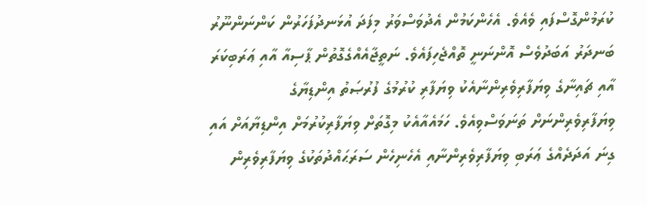ކުރަމުންގޮސްފައި ވެއެވެ. އެހެންކަމުން އެދުވަސްވަރު މިފަދަ އުޅަނދުފަހަރުން ކަންނަންނޫރު ބަނދަރު އަބަދުވެސް އޮންނަނީ ތޮއްޖެހިފައެވެ. ނަތީޖާއެއްގެގޮތުން ޕާސިއާ އާއި ޢަރަބިކަރަ އާއި ޗައިނާގެ ވިޔަފާރިވެރިންނާއެކު ވިޔަފާރި ކުރުމުގެ ފުރުޞަތު އިންޑިޔާގެ ވިޔަފާރިވެރިންނަށް ތަނަވަސްވިއެވެ. ހަމައެއާއެކު މިގޮތަށް ވިޔަފާރިކުރުމަށް އިންޑިޔާއަށް އައި ގިނަ އަދަދެއްގެ ޢަރަބި ވިޔަފާރިވެރިންނާއި އެހެނިހެން ސަރަޙައްދުތަކުގެ ވިޔަފާރިވެރިން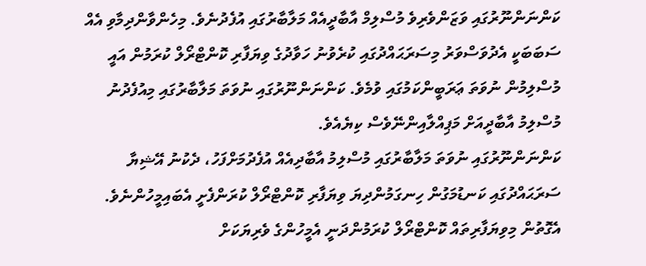ކަންނަންނޫރުގައި ވަޒަންވެރިވެ މުސްލިމް އާބާދީއެއް މަލާބާރުގައި އުފެދުނެވެ. މިހެންވާންދިމާވި އެއް ސަބަބަކީ އެދުވަސްވަރު މިސަރަޙައްދުގައި ކުރެވުނު ހަވާދުގެ ވިޔަފާރި ކޮންޓްރޯލް ކުރަމުން އައީ މުސްލިމުން ނުވަތަ ޢަރަބީންކަމުގައި ވުމެވެ. ކަންނަންނޫރުގައި ނުވަތަ މަލާބާރުގައި މިއުފެދުނު މުސްލިމު އާބާދީއަށް މަޕިއްލާއިންނޭވެސް ކިޔެއެވެ.
ކަންނަންނޫރުގައި ނުވަތަ މަލާބާރުގައި މުސްލިމު އާބާދިއެއް އުފެދުމަށްފަހު، ދެކުނު އޭޝިޔާ ސަރަޙައްދުގައި ކަނޑުމަގުން ހިނގަމުންދިޔަ ވިޔަފާރި ކޮންޓްރޯލް ކުރަންފެށީ އެބައިމީހުންނެވެ. އެގޮތުން މިވިޔަފާރިތައް ކޮންޓްރޯލް ކުރަމުންދަނީ އެމީހުންގެ ވެރިޔަކަށް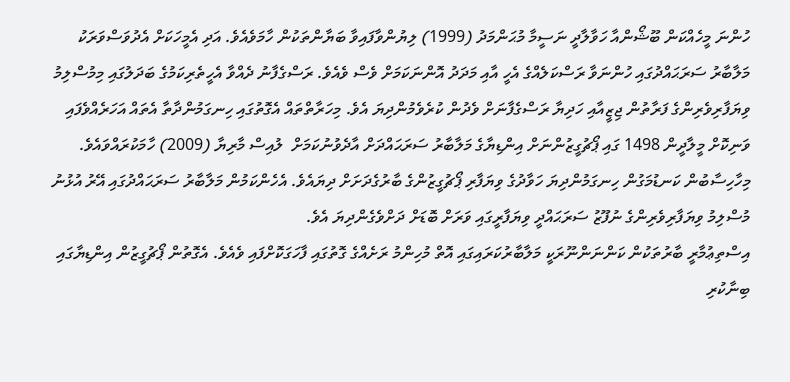ހުންނަ މީހެއްކަން ބޫޝޯންއާ ހަވާލާދީ ނަސީމާ މުޙަންމަދު (1999) ލިޔުންވާފައިވާ ބަޔާންތަކުން ހާމަވެއެވެ. އަދި އެމީހަކަށް އެދުވަސްވަރަކު މަލާބާރު ސަރަޙައްދުގައި ހުންނަވާ ރަސްކަލެއްގެ އެހީ އާއި މަދަދު އޮންނަކަމަށް ވެސް ވެއެވެ. ރަސްގެފާނު ދެއްވާ އެހީތެރިކަމުގެ ބަދަލުގައި މިމުސްލިމު ވިޔަފާރިވެރިންގެ ފަރާތުން ޖިޒީއާއި ހަދިޔާ ރަސްގެފާނަށް ވެދުން ކުރެވެމުންދިޔަ އެވެ. މިހަރާތްތައް އެގޮތުގައި ހިނގަމުންދާތާ އެތައް އަހަރެއްވެފައި ވަނިކޮށް މީލާދީން 1498 ގައި ޕޯޗުގީޒުންނަށް އިންޑިޔާގެ މަލާބާރު ސަރަޙައްދަށް އާދެވުނުކަމަށް  ލުއިސް މާރިޔާ (2009) ހާމަކުރައްވައެވެ. މިހާހިސާބުން ކަނޑުމަގުން ހިނގަމުންދިޔަ ހަވާދުގެ ވިޔަފާރި ޕޯޗުގީޒުންގެ ބާރުގެދަށަށް ދިޔައެވެ. އެހެންކަމުން މަލާބާރު ސަރަޙައްދުގައި އޭރު އުޅުނު މުސްލިމު ވިޔަފާރިވެރިންގެ ނުފޫޒު ސަރަޙައްދީ ވިޔަފާރީގައި ވަރަށް ބޮޑަށް ދަށްވެގެންދިޔަ އެވެ.
އިސްތިޢުމާރީ ބާރުތަކުން ކަންނަންނޫރަކީ މަލާބާރުކަރައިގައި އޮތް މުހިންމު ރަށެއްގެ ގޮތުގައި ފާހަގަކޮށްފައި ވެއެވެ. އެގޮތުން ޕޯޗުގީޒުން އިންޑިޔާގައި ބިނާކުރި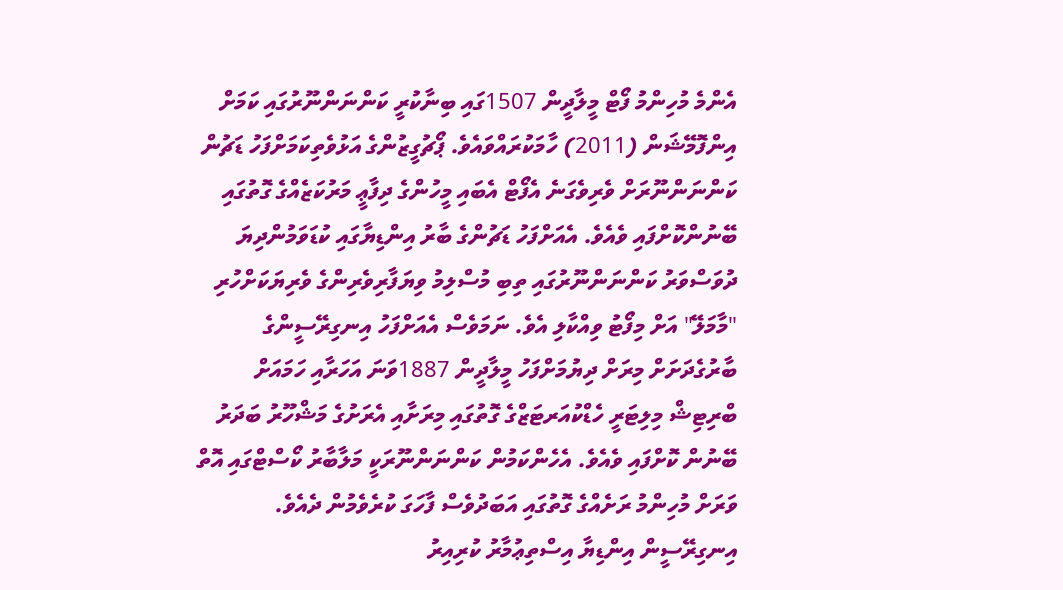އެންމެ މުހިންމު ފޯޓް މީލާދީން 1507ގައި ބިނާކުރީ ކަންނަންނޫރުގައި ކަމަށް އިންފޮމޭޝަން (2011) ހާމަކުރައްވައެވެ. ޕޯޗުގީޒުންގެ އަޅުވެތިކަމަށްފަހު ޑަޗުން ކަންނަންނޫރަށް ވެރިވެގަނެ އެފޯޓް އެބައި މީހުންގެ ދިފާޢީ މަރުކަޒެއްގެ ގޮތުގައި ބޭނުންކޮށްފައި ވެއެވެ. އެއަށްފަހު ޑަޗުންގެ ބާރު އިންޑިޔާގައި ކުޑަވަމުންދިޔަ ދުވަސްވަރު ކަންނަންނޫރުގައި ތިބި މުސްލިމު ވިޔަފާރިވެރިންގެ ވެރިޔަކަށްހުރި "މާމަލޭ" އަށް މިފޯޓު ވިއްކާލި އެވެ. ނަމަވެސް އެއަށްފަހު އިނގިރޭސީންގެ ބާރުގެދަށަށް މިރަށް ދިޔުމަށްފަހު މީލާދީން 1887ވަނަ އަހަރާއި ހަމައަށް ބްރިޓިޝް މިލިޓަރީ ހެޑްކުއަރޓަޒްގެ ގޮތުގައި މިރަށާއި އެރަށުގެ މަޝްހޫރު ބަދަރު ބޭނުން ކޮށްފައި ވެއެވެ. އެހެންކަމުން ކަންނަންނޫރަކީ މަލާބާރު ކޯސްޓްގައި އޮތް ވަރަށް މުހިންމު ރަށެއްގެ ގޮތުގައި އަބަދުވެސް ފާހަގަ ކުރެވެމުން ދެއެވެ.
އިނގިރޭސީން އިންޑިޔާ އިސްތިޢުމާރު ކުރިއިރު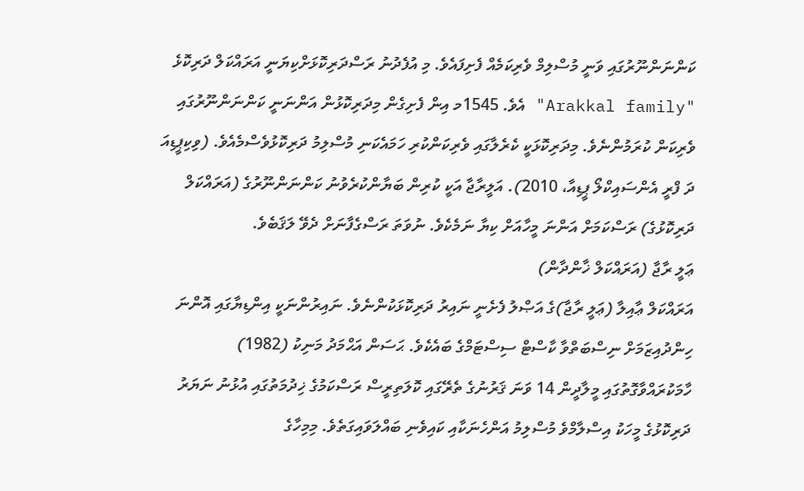ކަންނަންނޫރުގައި ވަނީ މުސްލިމް ވެރިކަމެއް ފެށިފައެވެ. މި އުފެދުނު ރަސްދަރިކޮޅަށްކިޔަނީ އަރައްކަލް ދަރިކޮޅެ "Arakkal family" އެވެ. 1545މ އިން ފެށިގެން މިދަރިކޮޅުން އަންނަނީ ކަންނަންނޫރުގައި ވެރިކަން ކުރަމުންނެވެ. މިދަރިކޮޅަކީ ކެރެލާގައި ވެރިކަންކުރި ހަމައެކަނި މުސްލިމު ދަރިކޮޅުވެސްމެއެވެ. (ވިކިޕީޑިއަ ދަ ފްރީ އެންސައިކްލޯ ޕީޑިއާ، 2010). އަލީރާޖާ އަކީ ކުރިން ބަޔާންކުރެވުނު ކަންނަންނޫރުގެ (އަރައްކަލް ދަރިކޮޅުގެ) ރަސްކަމަށް އަންނަ މީހާއަށް ކިޔާ ނަމެކެވެ. ނުވަތަ ރަސްގެފާނަށް ދެވޭ ލަޤަބެވެ.
ޢަލީ ރާޖާ (އަރައްކަލް ޚާންދާން)
އަރައްކަލް ޢާއިލާ (ޢަލީ ރާޖާ)ގެ އަޞްލު ފެށެނީ ނައިރު ދަރިކޮޅަކުންނެވެ. ނައިރުންނަކީ އިންޑިޔާގައި އޮންނަ ހިންދުއިޒަމަށް ނިސްބަތްވާ ކާސްޓް ސިސްޓަމްގެ ބައެކެވެ. ޙަސަން އަޙްމަދު މަނިކު (1982) ހާމަކުރައްވާގޮތުގައި މީލާދީން 14 ވަނަ ޤަރުނުގެ ތެރޭގައި ކޮލަތިރީސް ރަސްކަމުގެ ޚިދުމަތުގައި އުޅުނު ނަޔަރު ދަރިކޮޅުގެ މީހަކު އިސްލާމްވެ މުސްލިމު އަންހެނަކާއި ކައިވެނި ބައްލަވައިގަތެވެ. މިމިހާގެ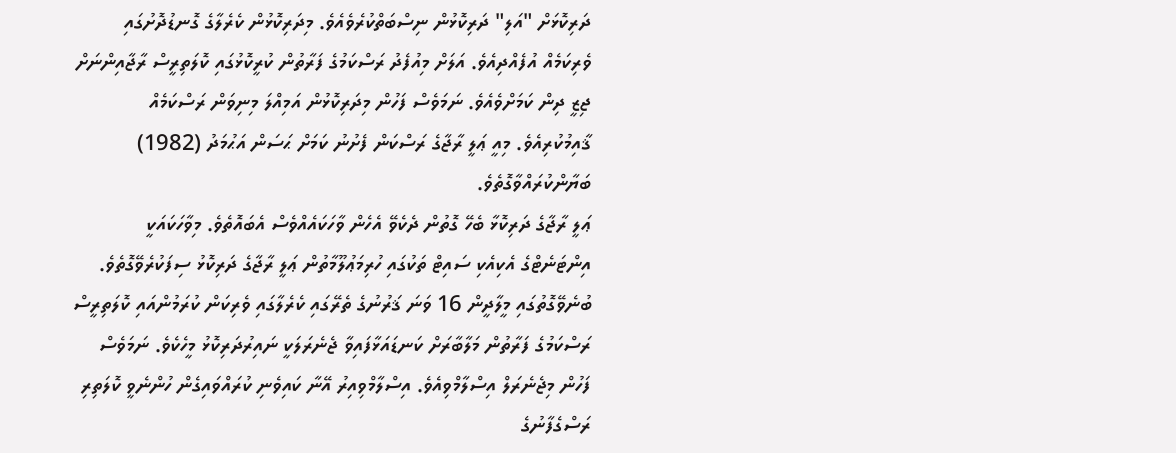ދަރިކޮޅަށް "އަލި" ދަރިކޮޅުން ނިސްބަތްކުރެވެއެވެ. މިދަރިކޮޅުން ކެރެލާގެ ގޮނޑުދޮށުގައި ވެރިކަމެއް އުފެއްދިއެވެ. އަލަށް މިއުފެދު ރަސްކަމުގެ ފަރާތުން ކުރީކޮޅުގައި ކޮލަތިރީސް ރާޖާއިންނަށް ޖިޒީ ދިން ކަމަށްވެއެވެ. ނަމަވެސް ފަހުން މިދަރިކޮޅުން އަމިއްލަ މިނިވަން ރަސްކަމެއް ޤާއިމުކުރިއެވެ. މިއީ ޢަލީ ރާޖާގެ ރަސްކަން ފެށުނު ކަމަށް ޙަސަން އަޙުމަދު (1982) ބަޔާންކުރައްވާގޮތެވެ.
ޢަލީ ރާޖާގެ ދަރިކޮޅާ ބެހޭ ގޮތުން ދެކެވޭ އެހެން ވާހަކައެއްވެސް އެބައޮތެވެ. މިވާހަކައަކީ އިންޓަނެޓްގެ އެކިއެކި ސައިޓް ތަކުގައި ހުރިމަޢުލޫމާތުން ޢަލީ ރާޖާގެ ދަރިކޮޅު ސިފަކުރެވޭގޮތެވެ. ބުނެވޭގޮތުގައި މީލާދީން 16 ވަނަ ޤަރުނުގެ ތެރޭގައި ކެރެލާގައި ވެރިކަން ކުރަމުންއައި ކޮލަތިރީސް ރަސްކަމުގެ ފަރާތުން މަލާބާރަށް ކަނޑައަޅާފައިވާ ޖެނެރަލަކީ ނައިރުދަރިކޮޅު މީހެކެވެ. ނަމަވެސް ފަހުން މިޖެނެރަލް އިސްލާމްވިއެވެ. އިސްލާމްވިއިރު އޭނާ ކައިވެނި ކުރައްވައިގެން ހުންނެވީ ކޮލަތިރި ރަސްގެފާނުގެ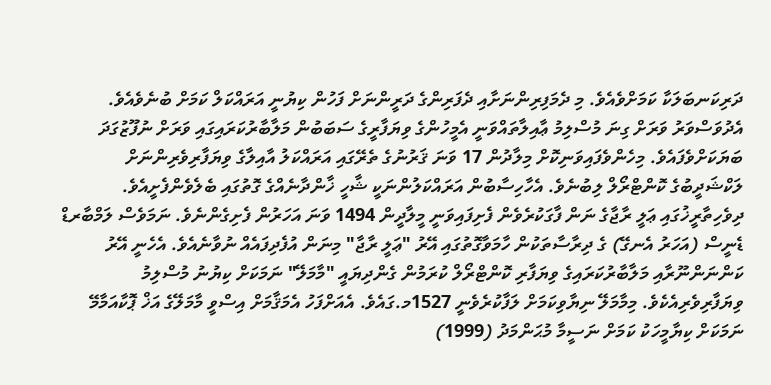ދަރިކަނބަލަކާ ކަމަށްވެއެވެ. މި ދެމަފިރިންނަށާއި ދެފަރިންގެ ދަރީންނަށް ފަހުން ކިޔުނީ އަރައްކަލް ކަމަށް ބުނެވެއެވެ. އެދުވަސްވަރު ވަރަށް ގިނަ މުސްލިމު ޢާއިލާތައްވަނީ އެމީހުންގެ ވިޔަފާރީގެ ސަބަބުން މަލާބާރުކަރައިގައި ވަރަށް ނުފޫޒުގަދަ ބަޔަކަށްވެފައެވެ. މިހެންވެފައިވަނިކޮށް މިލާދުން 17 ވަނަ ޤަރުނުގެ ތެރޭގައި އަރައްކަލު އާއިލާގެ ވިޔަފާރިވެރިންނަށް ލަކްޝަދީބުގެ ކޮންޓްރޯލް ލިބުނެވެ. އެހާހިސާބުން އަރައްކަލުންނަކީ ޝާހީ ޚާންދާނެއްގެ ގޮތުގައި ބެލެވެންފެށީއެވެ.
ދިވެހިތާރީޚުގައި ޢަލީ ރާޖާގެ ނަން ފާގަކުރެވެން ފެށިފައިވަނީ މީލާދީން 1494 ވަނަ އަހަރުން ފެށިގެންނެވެ. ނަމަވެސް ލަމްބާރޑް ޑެނީސް (އަހަރު އެނގޭ) ގެ ދިރާސާތަކުން ހާމަވާގޮތުގައި އޭރު "ޢަލީ ރާޖާ" މިނަން އުފެދިފައެއް ނުވާނެއެވެ. އެހެނީ އޭރު ކަންނަންނޫރާއި މަލާބާރުކަރައިގެ ވިޔަފާރި ކޮންޓްރޯލް ކުރަމުން ގެންދިޔައީ "މާމަލޭ" ނަމަކަށް ކިޔުނު މުސްލިމު ވިޔަފާރިވެރިއެކެވެ. މިމާމަލޭ ނިޔާވިކަމަށް ލަފާކުރެވެނީ 1527މ.ގައެވެ. އެއަށްފަހު އެމަޤާމަށް އިސްވީ މާމަލޭގެ އަޚް ޕޮކާއަމާމޭ ނަމަކަށް ކިޔާމީހަކު ކަމަށް ނަސީމާ މުޙަންމަދު (1999)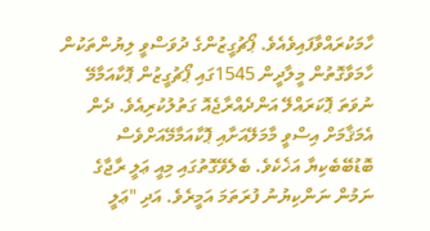ހާމަކުރައްވާފައިވެއެވެ. ޕޯޗުގީޒުންގެ ދުވަސްވީ ލިޔުންތަކުން ހާމަވާގޮތުން މީލާދީން 1545ގައި ޕޯޗުގީޒުން ޕޮކާއަމާމޭ ނުވަތަ ޕޮކަރައްލޭ އަންދެއްރާޖެއޮ ގަތުލުކުރިއެވެ. ދެން އެމަޤާމަށް އިސްވީ މާމަލޭއަށާއި ޕޮކާއަމާމޭއަށްވެސް ބޮޑުބޭބެކިޔާ އަޚެކެވެ. ބެލެވޭގޮތުގައި މިއީ ޢަލީ ރާޖާގެ ނަމުން ނަންކިޔުނު ފުރަތަމަ އަމީރެވެ. އަދި "ޢަލީ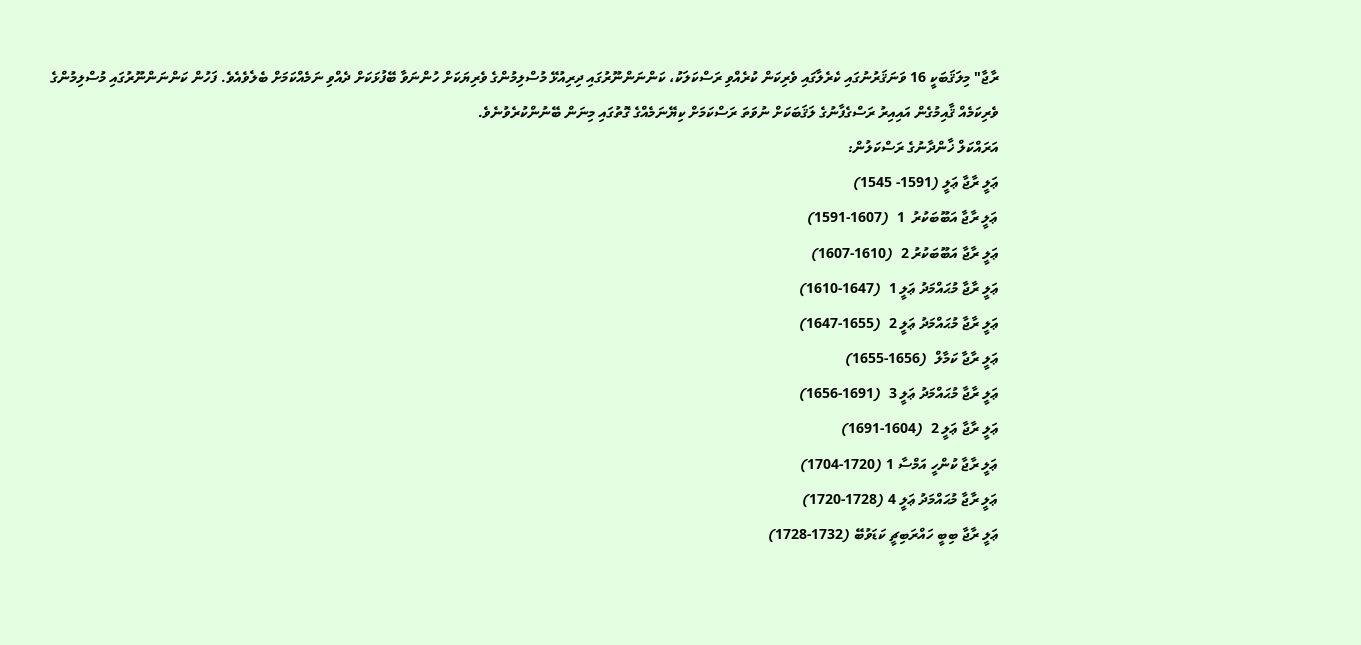ރާޖާ" މިލަޤަބަކީ 16 ވަނަޤަރުނުގައި ކެރެލާގައި ވެރިކަން ކުރެއްވި ރަސްކަލަކު، ކަންނަންނޫރުގައި ދިރިއުޅޭ މުސްލިމުންގެ ވެރިޔަކަށް ހުންނަވާ ބޭފުޅަކަށް ދެއްވި ނަމެއްކަމަށް ބެލެވެއެވެ. ފަހުން ކަންނަންނޫރުގައި މުސްލިމުންގެ ވެރިކަމެއް ޤާއިމުގެން އައިއިރު ރަސްގެފާނުގެ ލަޤަބަކަށް ނުވަތަ ރަސްކަމަށް ކިޔޭނަމެއްގެ ގޮތުގައި މިނަން ބޭނުންކުރެވުނެވެ.
އަރައްކަލް ޚާންދާނުގެ ރަސްކަލުން:
ޢަލީ ރާޖާ ޢަލީ (1591- 1545)
ޢަލީ ރާޖާ އަބޫބަކުރު  1  (1607-1591)
ޢަލީ ރާޖާ އަބޫބަކުރު 2  (1610-1607)
ޢަލީ ރާޖާ މުޙައްމަދު ޢަލީ 1  (1647-1610)
ޢަލީ ރާޖާ މުޙައްމަދު ޢަލީ 2  (1655-1647)
ޢަލީ ރާޖާ ކަމާލް  (1656-1655)
ޢަލީ ރާޖާ މުޙައްމަދު ޢަލީ 3  (1691-1656)
ޢަލީ ރާޖާ ޢަލީ 2  (1604-1691)
ޢަލީ ރާޖާ ކުންހީ އަމްސާ 1 (1720-1704)
ޢަލީ ރާޖާ މުޙައްމަދު ޢަލީ 4 (1728-1720)
ޢަލީ ރާޖާ ބިބީ ހައްރަބިޗީ ކަޑަވުބޭ (1732-1728)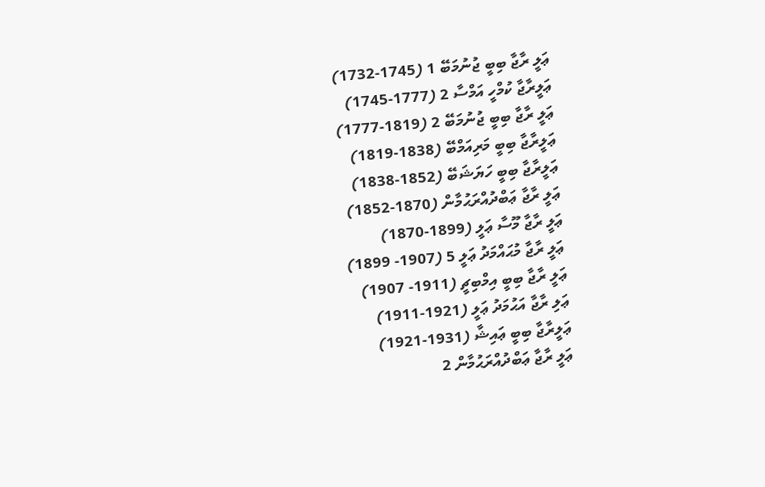ޢަލީ ރާޖާ ބިބީ ޖުނުމަބޭ 1 (1745-1732)
ޢަލީރާޖާ ކުމްހީ އަމްސާ 2 (1777-1745)
ޢަލީ ރާޖާ ބިބީ ޖުނުމަބޭ 2 (1819-1777)
ޢަލީރާޖާ ބިބީ މަރިއަމްބޭ (1838-1819)
ޢަލީރާޖާ ބިބީ ހަޔަޝަބޭ (1852-1838)
ޢަލީ ރާޖާ ޢަބްދުއްރަޙުމާން (1870-1852)
ޢަލީ ރާޖާ މޫސާ ޢަލީ (1899-1870)
ޢަލީ ރާޖާ މުޙައްމަދު ޢަލީ 5 (1907- 1899)
ޢަލީ ރާޖާ ބިބީ އިމްބިޗީ (1911- 1907)
ޢަލި ރާޖާ އަޙުމަދު ޢަލީ (1921-1911)
ޢަލީރާޖާ ބިބީ ޢައިޝާ (1931-1921)
ޢަލީ ރާޖާ ޢަބްދުއްރަޙުމާން 2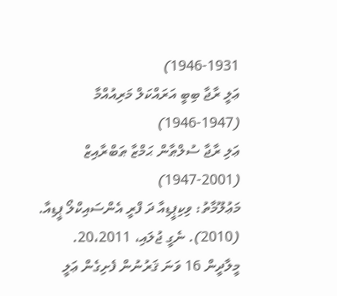1946-1931)
ޢަލީ ރާޖާ ބިބީ އަރައްކަލް މަރިއުއްމާ (1947-1946)
ޢަލި ރާޖާ ސުލްޠާން ޙަމްޒާ ޠަބްރާއިޒް  (2001-1947)
މަޢުލޫމާތު: ވިކިޕީޑިއާ ދަ ފްރީ އެންސައިކްލޯ ޕީޑިއާ. (2010). ނެގީ ޖުލައި، 20،2011.
މީލާދީން 16 ވަނަ ޤަރުނުން ފެށިގެން ޢަލީ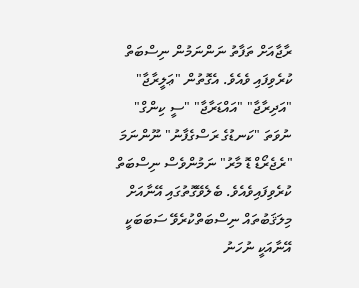ރާޖާއަށް ތަފާތު ނަންނަމުން ނިސްބަތް ކުރެވިފައި ވެއެވެ. އެގޮތުން "ޢަލީރާޖާ" "އަދިރާޖާ" "އައްޑަރާޖާ" "ސީ ކިންގް" ނުވަތަ "ކަނޑުގެ ރަސްގެފާނު" ނޫންނަމަ "ރެޖެރޯޑް ޑޮ މާރު" ނަމުންވެސް ނިސްބަތް ކުރެވިފައިވެއެވެ. ބެލެވޭގޮތުގައި އޭނާއަށް މިލަޤަބުތައް ނިސްބަތްކުރެވޭ ސަބަބަކީ އޭނާއަކީ ނުހަނު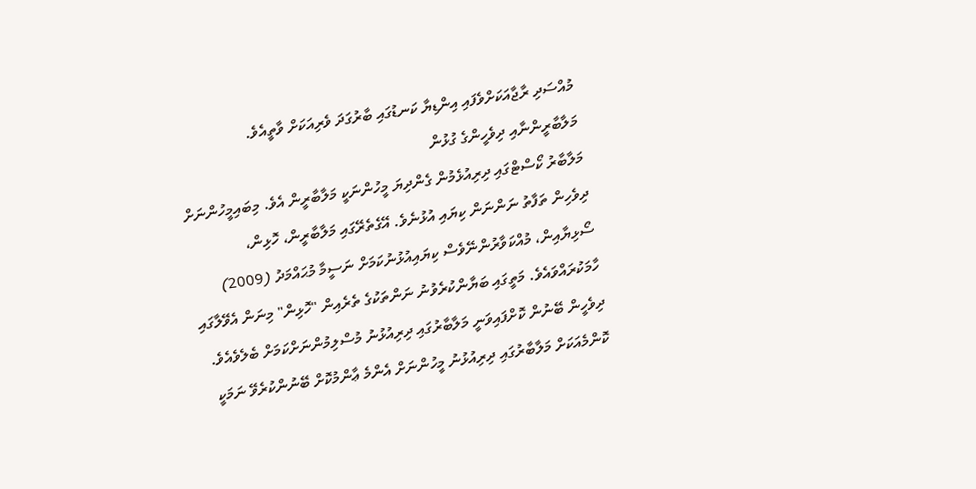މުއްސަދި ރާޖާއަކަށްވެފައި އިންޑިޔާ ކަނޑުގައި ބާރުގަދަ ވެރިއަކަށް ވާތީއެވެ.
މަލާބާރީންނާއި ދިވެހީންގެ ގުޅުން
މަލާބާރު ކޯސްޓްގައި ދިރިއުޅެމުން ގެންދިޔަ މީހުންނަކީ މަލާބާރީން އެވެ. މިބައިމީހުންނަށް ދިވެހިން ތަފާތު ނަންނަން ކިޔައި އުޅުނެވެ. އޭގެތެރޭގައި މަލާބާރީން، ހޮޅިން، ސޯޅިޔާއިން، މުއްކަވާރުންނޭވެސް ކިޔައިއުޅުނުކަމަށް ނަސީމާ މުޙައްމަދު (2009) ހާމަކުރައްވައެވެ. މަތީގައި ބަޔާންކުރެވުނު ނަންތަކުގެ ތެރެއިން "ހޮޅިން" މިނަން އެވޭލާގައި ދިވެހީން ބޭނުން ކޮށްފައިވަނީ މަލާބާރުގައި ދިރިއުޅުނު މުސްލިމުންނަށްކަމަށް ބެލެވެއެވެ. ކޮންމެއަކަށް މަލާބާރުގައި ދިރިއުޅުނު މީހުންނަށް އެންމެ ޢާންމުކޮށް ބޭނުންކުރެވޭ ނަމަކީ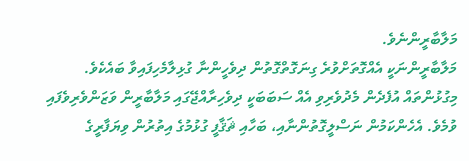މަލާބާރީންނެވެ.
މަލާބާރީންނަކީ އެއްގޮތަށްވުރެ ގިނަގޮތްގޮތުން ދިވެހީންނާ ގުޅިލާމެހިފައިވާ ބައެކެވެ. މިގުޅުންތައް އުފެދެން މެދުވެރިވި އެއް ސަބަބަކީ ދިވެހިރާއްޖޭގައި މަލާބާރީން ވަޒަންވެރިވެފައި ވުމެވެ. އެހެންކަމުން ނަސްލީގޮތުންނާއި، ބަހާއި ޘަޤާފީ ގުޅުމުގެ އިތުރުން ވިޔަފާރީގެ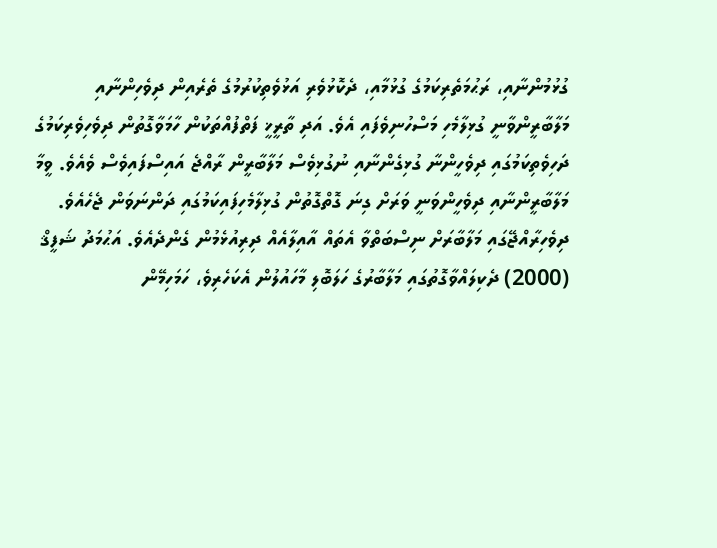ގުޅުމުންނާއި، ރަޙުމަތެރިކަމުގެ ގުޅުމާއި، ދެކޮޅުވެރި އަޅުވެތިކުރުމުގެ ތެރެއިން ދިވެހިންނާއި މަލާބާރީންވާނީ ގުޅިލާމެހި މަސްހުނިވެފައި އެވެ. އަދި ތާރީޚީ ފަތްފުއްތަކުން ހާމަވާގޮތުން ދިވެހިވެރިކަމުގެ ދަހިވެތިކަމުގައި ދިވެހީންނާ ގުޅިގެންނާއި ނުގުޅިވެސް މަލާބާރީން ރާއްޖެ އައިސްފައިވެސް ވެއެވެ. ވީމާ މަލާބާރީންނާއި ދިވެހީންވަނީ ވަރަށް ގިނަ ގޮތްގޮތުން ގުޅިލާމެހިފައިކަމުގައި ދަންނަވަން ޖެހެއެވެ.
ދިވެހިރާއްޖޭގައި މަލާބާރަށް ނިސްބަތްވާ އެތައް އާއިލާއެއް ދިރިއުޅެމުން ގެންދެއެވެ. އަޙުމަދު ޝަފީޤް (2000) ދެކިލައްވާގޮތުގައި މަލާބާރުގެ ހަލަބޮލި މާހައުލުން އެކަހެރިވެ، ހަމަހިމޭން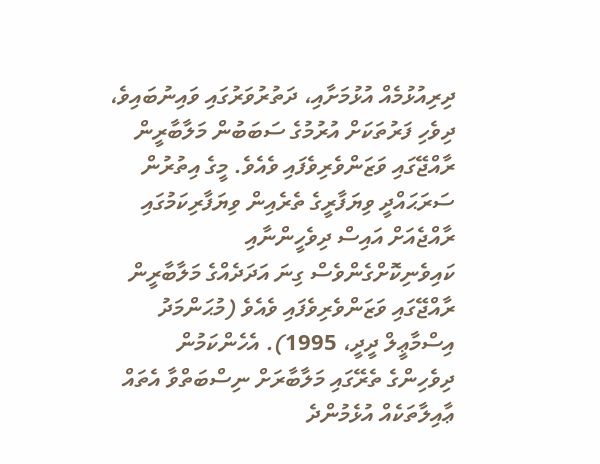ދިރިއުޅުމެއް އުޅުމަށާއި، ދަތުރުވަރުގައި ވައިނުބައިވެ، ދިވެހި ފަރުތަކަށް އުރުމުގެ ސަބަބުން މަލާބާރީން ރާއްޖޭގައި ވަޒަންވެރިވެފައި ވެއެވެ. މީގެ އިތުރުން ސަރަޙައްދީ ވިޔަފާރީގެ ތެރެއިން ވިޔަފާރިކަމުގައި ރާއްޖެއަށް އައިސް ދިވެހީންނާއި ކައިވެނިކޮށްގެންވެސް ގިނަ އަދަދެއްގެ މަލާބާރީން ރާއްޖޭގައި ވަޒަންވެރިވެފައި ވެއެވެ (މުޙަންމަދު އިސްމާޢީލް ދީދީ، 1995). އެހެންކަމުން ދިވެހިންގެ ތެރޭގައި މަލާބާރަށް ނިސްބަތްވާ އެތައް ޢާއިލާތަކެއް އުޅެމުންދެ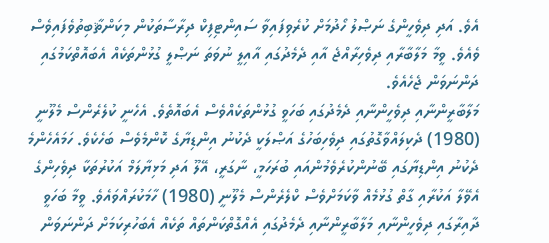އެވެ. އަދި ދިވެހީންގެ ނަޞްލު ހޯދުމަށް ކުރެވިފައިވާ ސައިންޓިފިކް ދިރާސާތަކުން މިކަންޘާބިތުވެފައިވެސް ވެއެވެ. ވީމާ މަލާބާރާއި ދިވެހިރާއްޖެ އާއި ދެމެދުގައި އާއިލީ ނުވަތަ ނަޞްލީ ގުޅުންތަކެއް އެބައޮތްކަމުގައި ދަންނަވަން ޖެހެއެވެ.
މަލާބާރީންނާއި ދިވެހީންނާއި ދެމެދުގައި ބަހަވީ ގުޅުންތަކެއްވެސް އެބައޮތެވެ. އެހެނީ ކުލެރެންސް މެލޫނީ (1980) ދެކިލައްވާގޮތުގައި ދިވެހިބަހުގެ އަޞްލަކީ ދެކުނު އިންޑިޔާގެ ކޮންމެވެސް ބަހެކެވެ. ހަމައެހެންމެ ދެކުނު އިންޑިޔާގައި ބޭނުންކުރެވެމުންއައި ބުރަހަމީ، ނާގަރީ، އޭލޫ އަދި މަޅިޔާލަމް އަކުރުތަކާ ދިވެހިންގެ އެވޭލާ އަކުރާއި ގާތް ގުޅުމެއް ވާކަމަށްވެސް ކްލެރެންސް މެލޫނީ (1980) ހާމަކުރައްވައެވެ. ވީމާ ބަހަވީ ދާއިރާގައި ދިވެހީންނާއި މަލާބާރީންނާއި ދެމެދުގައި އެއްގޮތްކަންތައް ތަކެއް އެބަހުރިކަމަށް ދަންނަވަން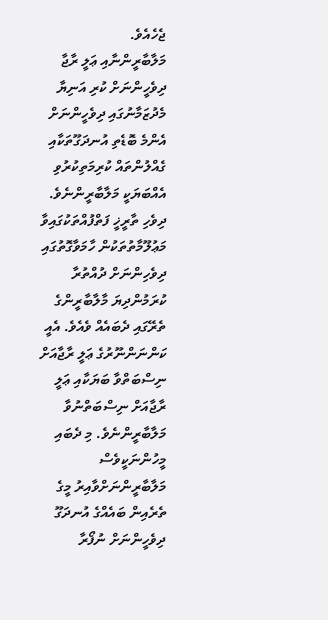ޖެހެއެވެ.
މަލާބާރީންނާއި ޢަލީ ރާޖާ ދިވެހީންނަށް ކުރި އަނިޔާ
މެދުޒަމާނުގައި ދިވެހީންނަށް އެންމެ ބޮޑެތި އުނދަގޫތަކާއި ގެއްލުންތައް ކުރިމަތިކުރުވި އެއްބަޔަކީ މަލާބާރީންނެވެ. ދިވެހި ތާރީޚީ ފަތްފުއްތަކުގައިވާ މަޢުލޫމާތުތަކުން ހާމަވާގޮތުގައި ދިވެހިންނަށް ދުއްތުރާ ކުރަމުންދިޔަ މާލާބާރީންގެ ތެރޭގައި ދެބައެއް ވެއެވެ. އެއީ ކަންނަންނޫރުގެ ޢަލީ ރާޖާއަށް ނިސްބަތްވާ ބަޔަކާއި ޢަލީ ރާޖާއަށް ނިސްބަތްނުވާ މަލާބާރީންނެވެ. މި ދެބައި މީހުންނަކީވެސް މަލާބާރީންނަށްވާއިރު މީގެ ތެރެއިން ބައެއްގެ އުނދަގޫ ދިވެހީންނަށް ނުފޯރާ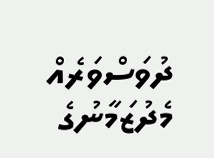ދުވަސްވަރެއް މެދުޒަމާނުގެ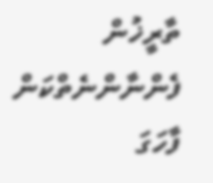ތާރީޚުން ފެންނާންނެތްކަން ފާހަގަ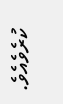ކުރެވެއެވެ.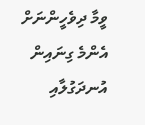ވީމާ ދިވެހީންނަށް އެންމެ ގިނައިން އުނދަގުލާއި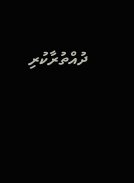ދުއްތުރާކުރި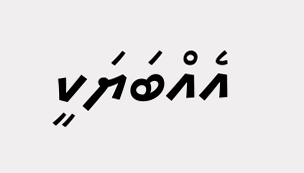އެއްބަޔަކީ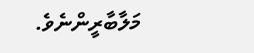މަލާބާރީންނެވެ.